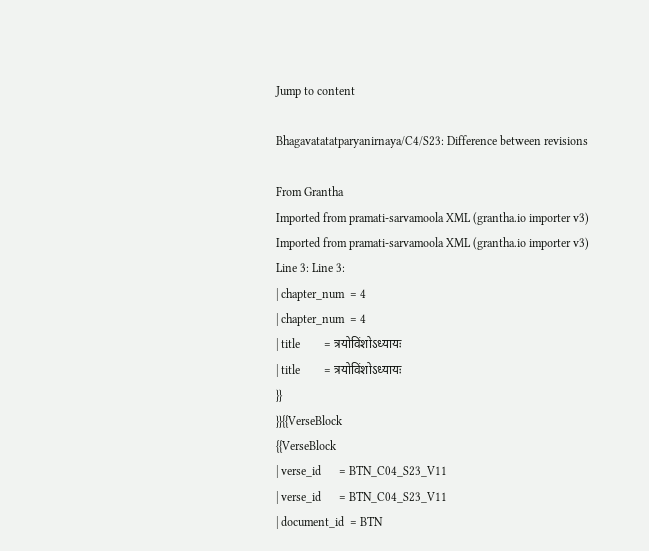Jump to content

Bhagavatatatparyanirnaya/C4/S23: Difference between revisions

From Grantha
Imported from pramati-sarvamoola XML (grantha.io importer v3)
Imported from pramati-sarvamoola XML (grantha.io importer v3)
Line 3: Line 3:
| chapter_num  = 4
| chapter_num  = 4
| title        = त्रयोविंशोऽध्यायः
| title        = त्रयोविंशोऽध्यायः
}}
}}{{VerseBlock
{{VerseBlock
| verse_id      = BTN_C04_S23_V11
| verse_id      = BTN_C04_S23_V11
| document_id  = BTN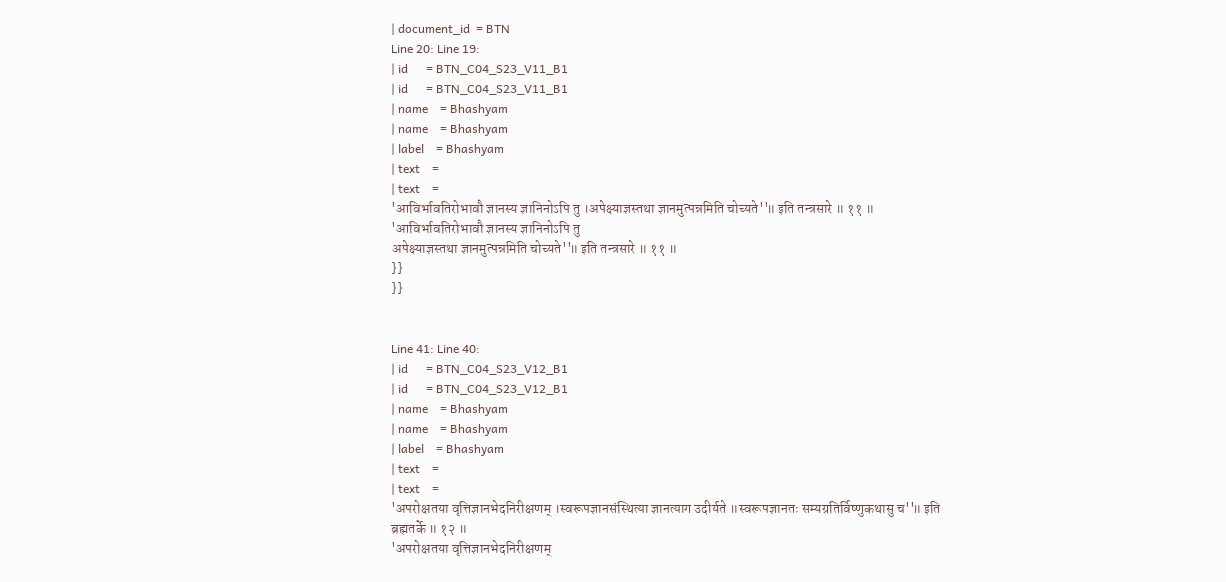| document_id  = BTN
Line 20: Line 19:
| id      = BTN_C04_S23_V11_B1
| id      = BTN_C04_S23_V11_B1
| name    = Bhashyam
| name    = Bhashyam
| label    = Bhashyam
| text    =
| text    =
'आविर्भावतिरोभावौ ज्ञानस्य ज्ञानिनोऽपि तु ।अपेक्ष्याज्ञस्तथा ज्ञानमुत्पन्नमिति चोच्यते''॥ इति तन्त्रसारे ॥ ११ ॥
'आविर्भावतिरोभावौ ज्ञानस्य ज्ञानिनोऽपि तु
अपेक्ष्याज्ञस्तथा ज्ञानमुत्पन्नमिति चोच्यते''॥ इति तन्त्रसारे ॥ ११ ॥
}}
}}


Line 41: Line 40:
| id      = BTN_C04_S23_V12_B1
| id      = BTN_C04_S23_V12_B1
| name    = Bhashyam
| name    = Bhashyam
| label    = Bhashyam
| text    =
| text    =
'अपरोक्षतया वृत्तिज्ञानभेदनिरीक्षणम् ।स्वरूपज्ञानसंस्थित्या ज्ञानत्याग उदीर्यते ॥स्वरूपज्ञानतः सम्यग्रतिर्विष्णुकथासु च''॥ इति ब्रह्मतर्के ॥ १२ ॥
'अपरोक्षतया वृत्तिज्ञानभेदनिरीक्षणम्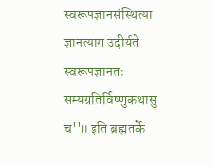स्वरूपज्ञानसंस्थित्या ज्ञानत्याग उदीर्यते
स्वरूपज्ञानतः सम्यग्रतिर्विष्णुकथासु च''॥ इति ब्रह्मतर्के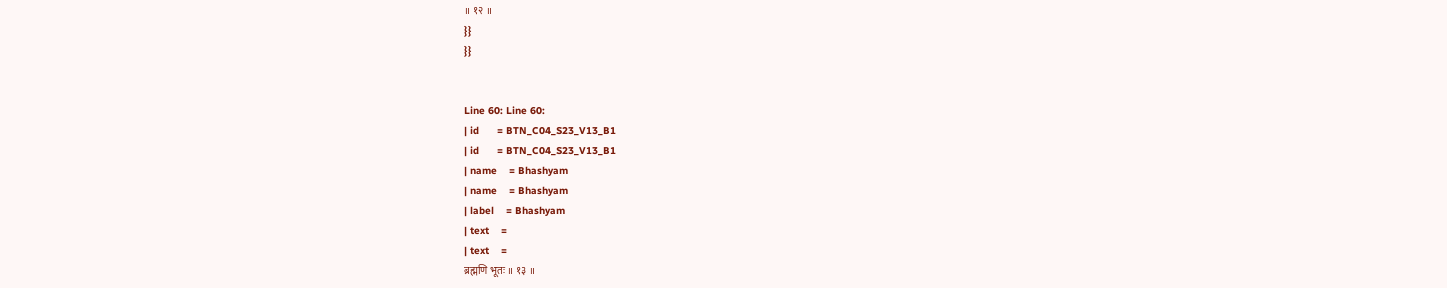॥ १२ ॥
}}
}}


Line 60: Line 60:
| id      = BTN_C04_S23_V13_B1
| id      = BTN_C04_S23_V13_B1
| name    = Bhashyam
| name    = Bhashyam
| label    = Bhashyam
| text    =
| text    =
ब्रह्मणि भूतः ॥ १३ ॥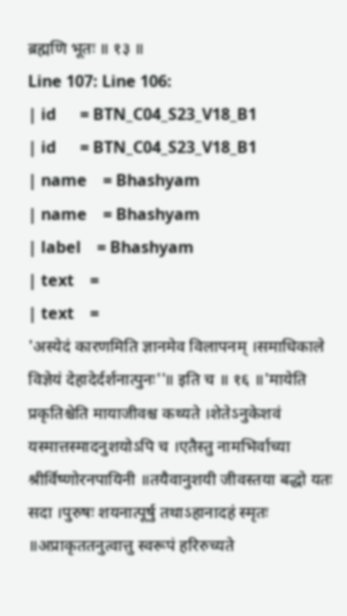ब्रह्मणि भूतः ॥ १३ ॥
Line 107: Line 106:
| id      = BTN_C04_S23_V18_B1
| id      = BTN_C04_S23_V18_B1
| name    = Bhashyam
| name    = Bhashyam
| label    = Bhashyam
| text    =
| text    =
'अस्येदं कारणमिति ज्ञानमेव विलापनम् ।समाधिकाले विज्ञेयं देहादेर्दर्शनात्पुनः''॥ इति च ॥ १६ ॥'मायेति प्रकृतिश्चेति मायाजीवश्च कथ्यते ।शेतेऽनुकेशवं यस्मात्तस्मादनुशयोऽपि च ।एतैस्तु नामभिर्वाच्या श्रीर्विष्णोरनपायिनी ॥तयैवानुशयी जीवस्तया बद्धो यतः सदा ।पुरुषः शयनात्पूर्षु तथाऽहानादहं स्मृतः ॥अप्राकृततनुत्वात्तु स्वरूपं हरिरुच्यते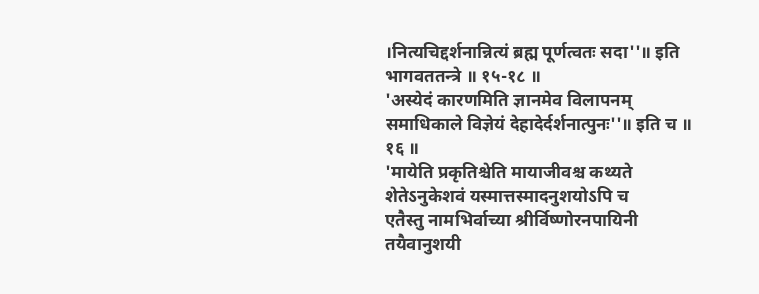।नित्यचिद्दर्शनान्नित्यं ब्रह्म पूर्णत्वतः सदा''॥ इति भागवततन्त्रे ॥ १५-१८ ॥
'अस्येदं कारणमिति ज्ञानमेव विलापनम्
समाधिकाले विज्ञेयं देहादेर्दर्शनात्पुनः''॥ इति च ॥ १६ ॥
'मायेति प्रकृतिश्चेति मायाजीवश्च कथ्यते
शेतेऽनुकेशवं यस्मात्तस्मादनुशयोऽपि च
एतैस्तु नामभिर्वाच्या श्रीर्विष्णोरनपायिनी
तयैवानुशयी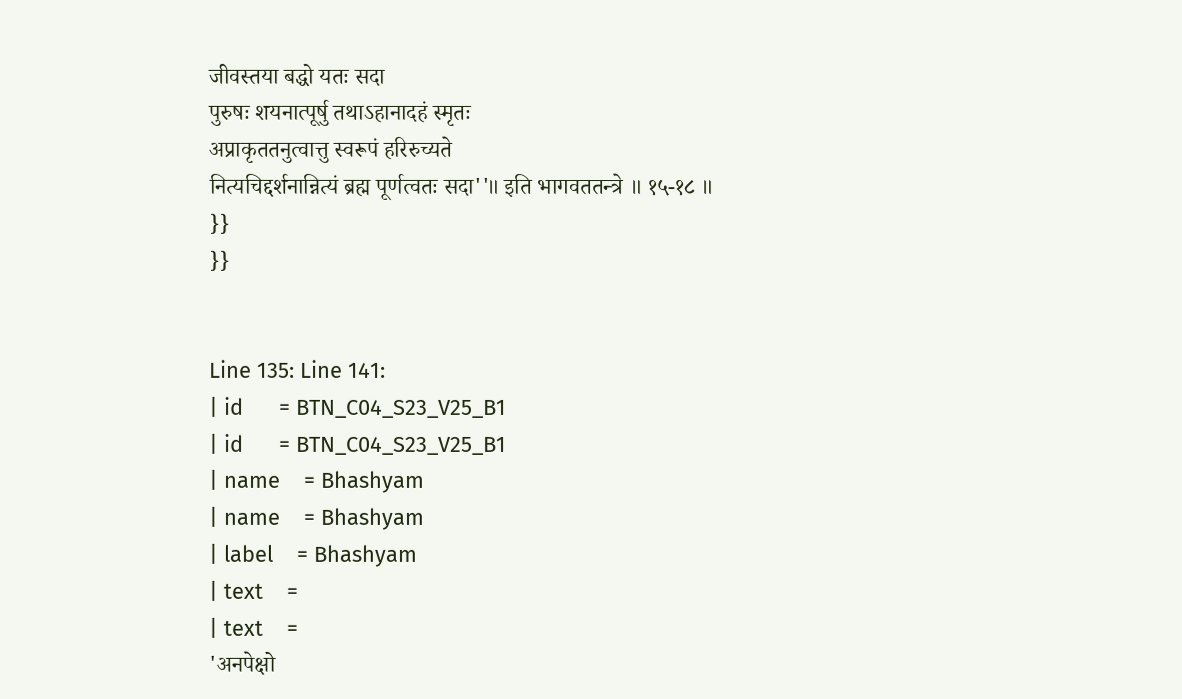जीवस्तया बद्धो यतः सदा
पुरुषः शयनात्पूर्षु तथाऽहानादहं स्मृतः
अप्राकृततनुत्वात्तु स्वरूपं हरिरुच्यते
नित्यचिद्दर्शनान्नित्यं ब्रह्म पूर्णत्वतः सदा''॥ इति भागवततन्त्रे ॥ १५-१८ ॥
}}
}}


Line 135: Line 141:
| id      = BTN_C04_S23_V25_B1
| id      = BTN_C04_S23_V25_B1
| name    = Bhashyam
| name    = Bhashyam
| label    = Bhashyam
| text    =
| text    =
'अनपेक्षो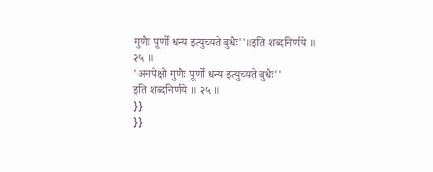गुणैः पूर्णो धन्य इत्युच्यते बुधैः''॥इति शब्दनिर्णये ॥ २५ ॥
'अनपेक्षो गुणैः पूर्णो धन्य इत्युच्यते बुधैः''
इति शब्दनिर्णये ॥ २५ ॥
}}
}}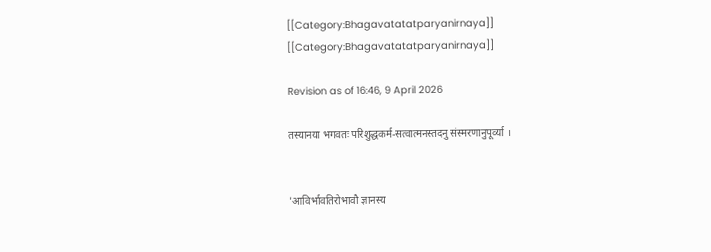[[Category:Bhagavatatatparyanirnaya]]
[[Category:Bhagavatatatparyanirnaya]]

Revision as of 16:46, 9 April 2026

तस्यानया भगवतः परिशुद्धकर्म-सत्वात्मनस्तदनु संस्मरणानुपूर्व्या ।


'आविर्भावतिरोभावौ ज्ञानस्य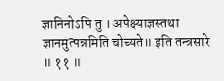ज्ञानिनोऽपि तु । अपेक्ष्याज्ञस्तथा ज्ञानमुत्पन्नमिति चोच्यते॥ इति तन्त्रसारे ॥ ११ ॥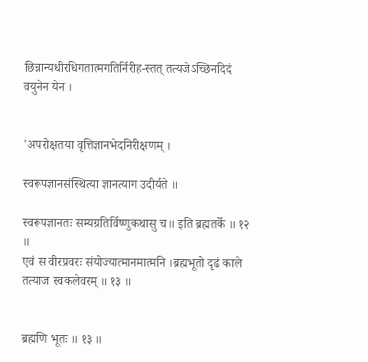छिन्नान्यधीरधिगतात्मगतिर्निरीह-स्तत् तत्यजेऽच्छिनदिदं वयुनेन येन ।


'अपरोक्षतया वृत्तिज्ञानभेदनिरीक्षणम् ।

स्वरूपज्ञानसंस्थित्या ज्ञानत्याग उदीर्यते ॥

स्वरूपज्ञानतः सम्यग्रतिर्विष्णुकथासु च॥ इति ब्रह्मतर्के ॥ १२ ॥
एवं स वीरप्रवरः संयोज्यात्मानमात्मनि ।ब्रह्मभूतो दृढं काले तत्याज स्वकलेवरम् ॥ १३ ॥


ब्रह्मणि भूतः ॥ १३ ॥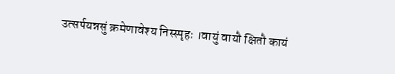उत्सर्पयन्नसुं क्रमेणावेश्य निस्स्पृहः ।वायुं वायौ क्षितौ कायं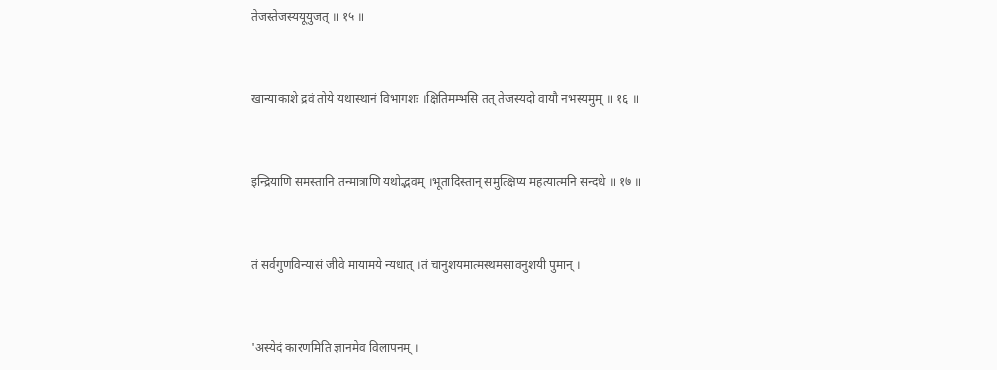तेजस्तेजस्ययूयुजत् ॥ १५ ॥


खान्याकाशे द्रवं तोये यथास्थानं विभागशः ।क्षितिमम्भसि तत् तेजस्यदो वायौ नभस्यमुम् ॥ १६ ॥


इन्द्रियाणि समस्तानि तन्मात्राणि यथोद्भवम् ।भूतादिस्तान् समुत्क्षिप्य महत्यात्मनि सन्दधे ॥ १७ ॥


तं सर्वगुणविन्यासं जीवे मायामये न्यधात् ।तं चानुशयमात्मस्थमसावनुशयी पुमान् ।


'अस्येदं कारणमिति ज्ञानमेव विलापनम् ।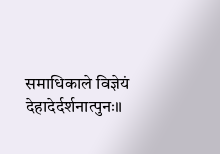समाधिकाले विज्ञेयं देहादेर्दर्शनात्पुनः॥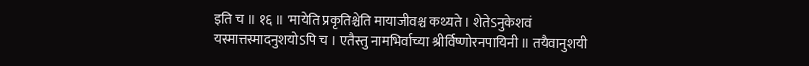इति च ॥ १६ ॥ 'मायेति प्रकृतिश्चेति मायाजीवश्च कथ्यते । शेतेऽनुकेशवं यस्मात्तस्मादनुशयोऽपि च । एतैस्तु नामभिर्वाच्या श्रीर्विष्णोरनपायिनी ॥ तयैवानुशयी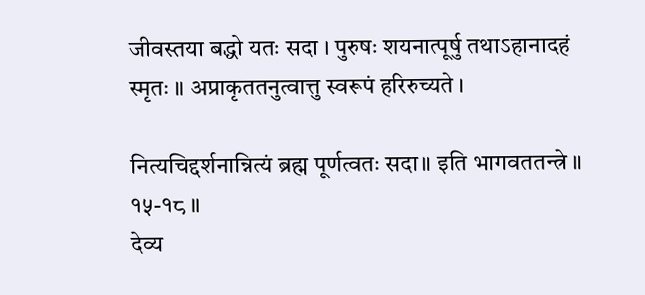जीवस्तया बद्धो यतः सदा । पुरुषः शयनात्पूर्षु तथाऽहानादहं स्मृतः ॥ अप्राकृततनुत्वात्तु स्वरूपं हरिरुच्यते ।

नित्यचिद्दर्शनान्नित्यं ब्रह्म पूर्णत्वतः सदा॥ इति भागवततन्त्रे ॥ १५-१८ ॥
देव्य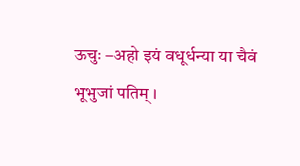ऊचुः –अहो इयं वधूर्धन्या या चैवं भूभुजां पतिम् ।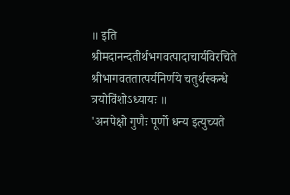॥ इति श्रीमदानन्दतीर्थभगवत्पादाचार्यविरचिते श्रीभागवततात्पर्यनिर्णये चतुर्थस्कन्धे त्रयोविंशोऽध्यायः ॥
'अनपेक्षो गुणैः पूर्णो धन्य इत्युच्यते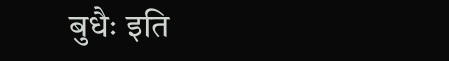बुधैः इति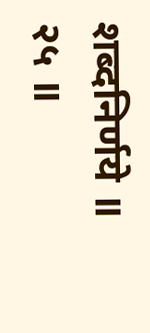शब्दनिर्णये ॥ २५ ॥